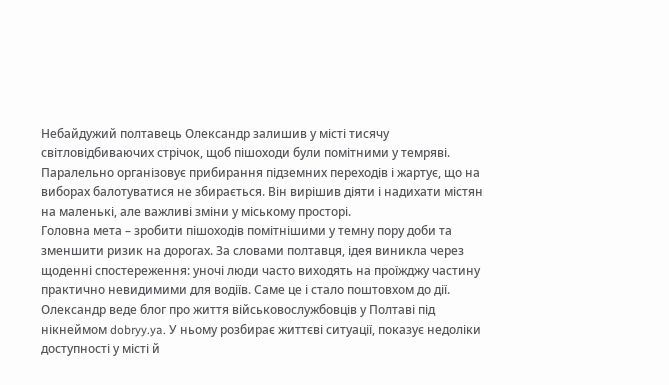Небайдужий полтавець Олександр залишив у місті тисячу світловідбиваючих стрічок, щоб пішоходи були помітними у темряві. Паралельно організовує прибирання підземних переходів і жартує, що на виборах балотуватися не збирається. Він вирішив діяти і надихати містян на маленькі, але важливі зміни у міському просторі.
Головна мета – зробити пішоходів помітнішими у темну пору доби та зменшити ризик на дорогах. За словами полтавця, ідея виникла через щоденні спостереження: уночі люди часто виходять на проїжджу частину практично невидимими для водіїв. Саме це і стало поштовхом до дії.
Олександр веде блог про життя військовослужбовців у Полтаві під нікнеймом dobryy.ya. У ньому розбирає життєві ситуації, показує недоліки доступності у місті й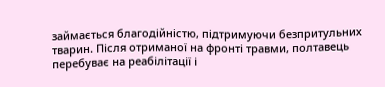займається благодійністю, підтримуючи безпритульних тварин. Після отриманої на фронті травми, полтавець перебуває на реабілітації і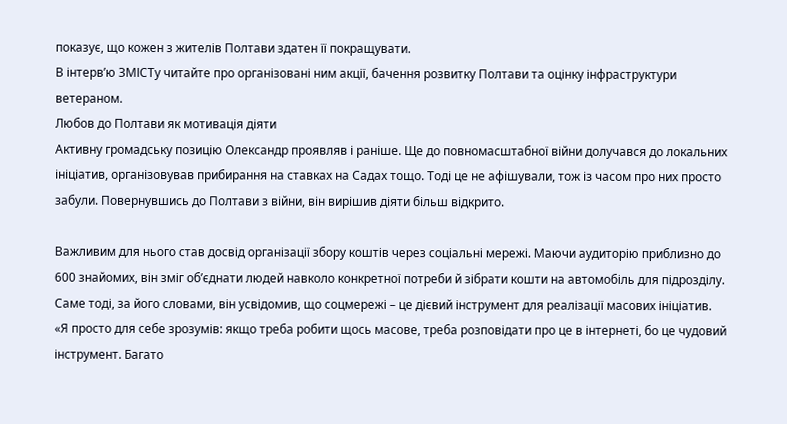показує, що кожен з жителів Полтави здатен її покращувати.
В інтервʼю ЗМІСТу читайте про організовані ним акції, бачення розвитку Полтави та оцінку інфраструктури ветераном.
Любов до Полтави як мотивація діяти
Активну громадську позицію Олександр проявляв і раніше. Ще до повномасштабної війни долучався до локальних ініціатив, організовував прибирання на ставках на Садах тощо. Тоді це не афішували, тож із часом про них просто забули. Повернувшись до Полтави з війни, він вирішив діяти більш відкрито.

Важливим для нього став досвід організації збору коштів через соціальні мережі. Маючи аудиторію приблизно до 600 знайомих, він зміг об’єднати людей навколо конкретної потреби й зібрати кошти на автомобіль для підрозділу. Саме тоді, за його словами, він усвідомив, що соцмережі – це дієвий інструмент для реалізації масових ініціатив.
«Я просто для себе зрозумів: якщо треба робити щось масове, треба розповідати про це в інтернеті, бо це чудовий інструмент. Багато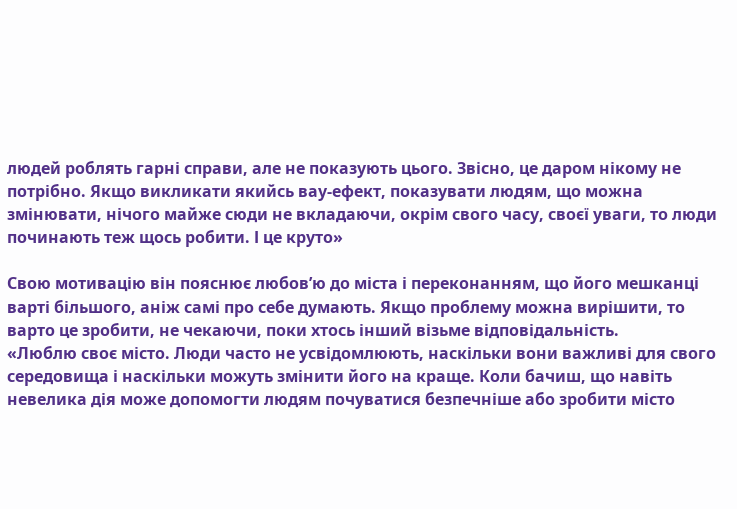людей роблять гарні справи, але не показують цього. Звісно, це даром нікому не потрібно. Якщо викликати якийсь вау-ефект, показувати людям, що можна змінювати, нічого майже сюди не вкладаючи, окрім свого часу, своєї уваги, то люди починають теж щось робити. І це круто»

Свою мотивацію він пояснює любов’ю до міста і переконанням, що його мешканці варті більшого, аніж самі про себе думають. Якщо проблему можна вирішити, то варто це зробити, не чекаючи, поки хтось інший візьме відповідальність.
«Люблю своє місто. Люди часто не усвідомлюють, наскільки вони важливі для свого середовища і наскільки можуть змінити його на краще. Коли бачиш, що навіть невелика дія може допомогти людям почуватися безпечніше або зробити місто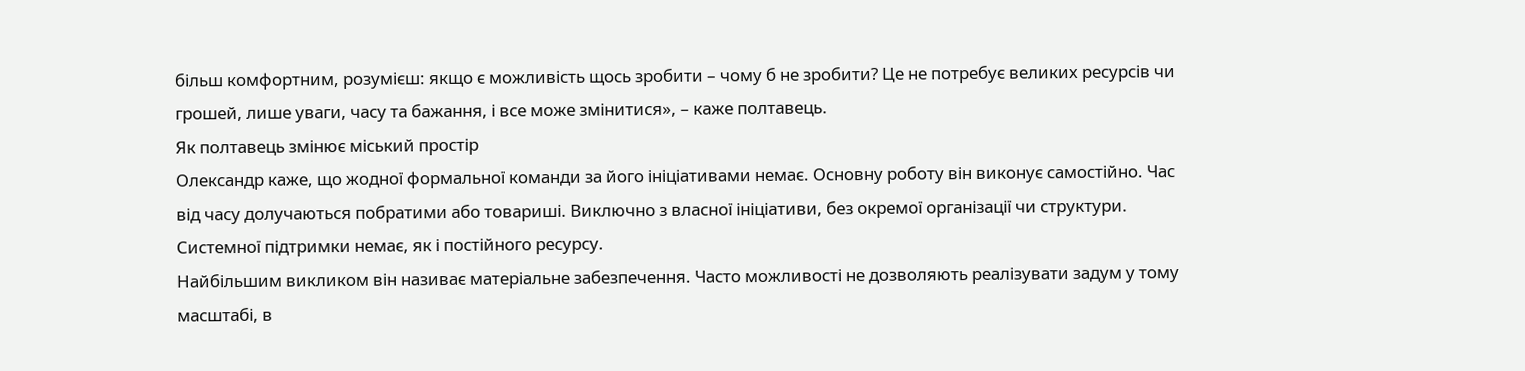більш комфортним, розумієш: якщо є можливість щось зробити – чому б не зробити? Це не потребує великих ресурсів чи грошей, лише уваги, часу та бажання, і все може змінитися», – каже полтавець.
Як полтавець змінює міський простір
Олександр каже, що жодної формальної команди за його ініціативами немає. Основну роботу він виконує самостійно. Час від часу долучаються побратими або товариші. Виключно з власної ініціативи, без окремої організації чи структури. Системної підтримки немає, як і постійного ресурсу.
Найбільшим викликом він називає матеріальне забезпечення. Часто можливості не дозволяють реалізувати задум у тому масштабі, в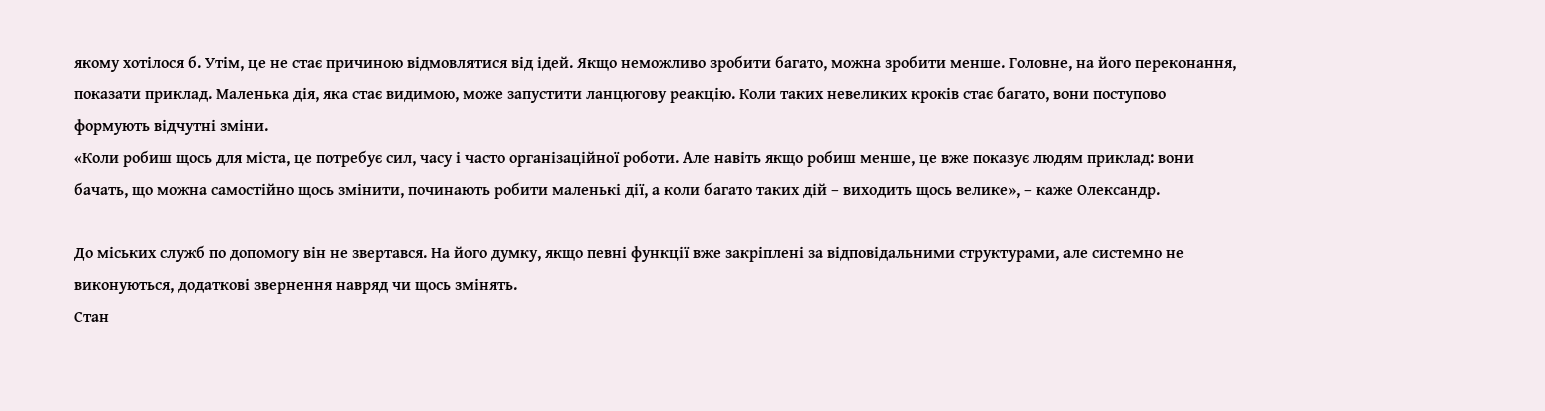якому хотілося б. Утім, це не стає причиною відмовлятися від ідей. Якщо неможливо зробити багато, можна зробити менше. Головне, на його переконання, показати приклад. Маленька дія, яка стає видимою, може запустити ланцюгову реакцію. Коли таких невеликих кроків стає багато, вони поступово формують відчутні зміни.
«Коли робиш щось для міста, це потребує сил, часу і часто організаційної роботи. Але навіть якщо робиш менше, це вже показує людям приклад: вони бачать, що можна самостійно щось змінити, починають робити маленькі дії, а коли багато таких дій – виходить щось велике», – каже Олександр.

До міських служб по допомогу він не звертався. На його думку, якщо певні функції вже закріплені за відповідальними структурами, але системно не виконуються, додаткові звернення навряд чи щось змінять.
Стан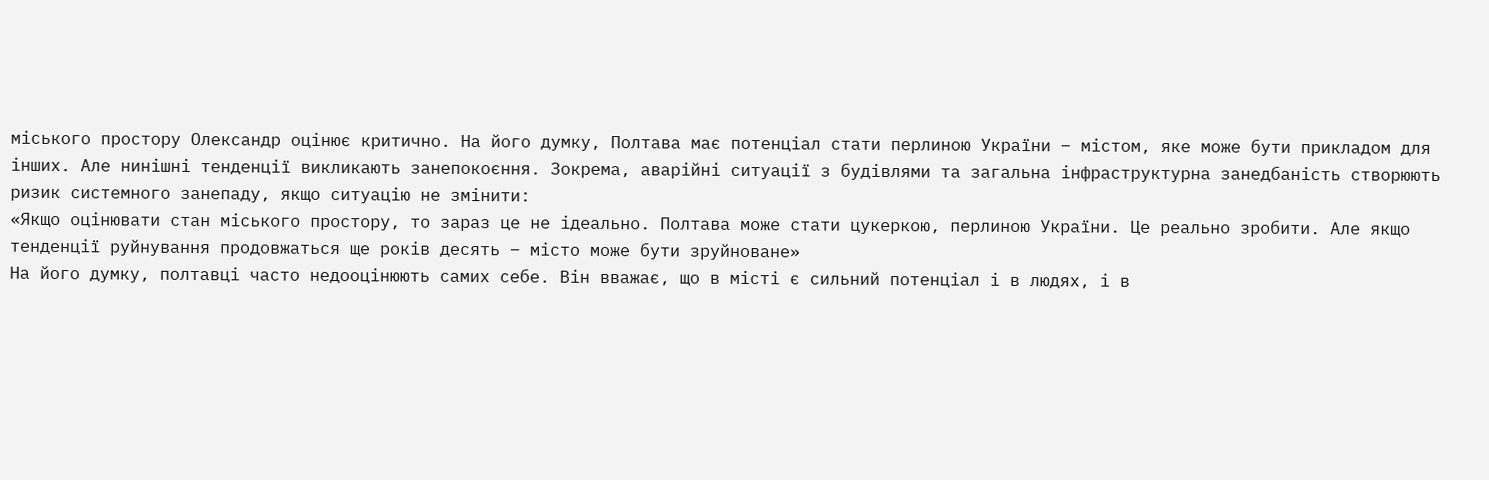міського простору Олександр оцінює критично. На його думку, Полтава має потенціал стати перлиною України – містом, яке може бути прикладом для інших. Але нинішні тенденції викликають занепокоєння. Зокрема, аварійні ситуації з будівлями та загальна інфраструктурна занедбаність створюють ризик системного занепаду, якщо ситуацію не змінити:
«Якщо оцінювати стан міського простору, то зараз це не ідеально. Полтава може стати цукеркою, перлиною України. Це реально зробити. Але якщо тенденції руйнування продовжаться ще років десять – місто може бути зруйноване»
На його думку, полтавці часто недооцінюють самих себе. Він вважає, що в місті є сильний потенціал і в людях, і в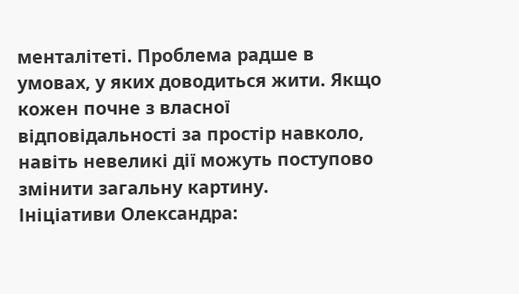менталітеті. Проблема радше в умовах, у яких доводиться жити. Якщо кожен почне з власної відповідальності за простір навколо, навіть невеликі дії можуть поступово змінити загальну картину.
Ініціативи Олександра: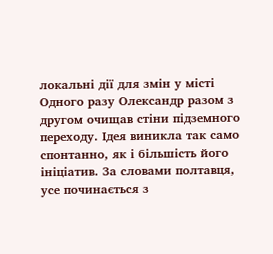локальні дії для змін у місті
Одного разу Олександр разом з другом очищав стіни підземного переходу. Ідея виникла так само спонтанно, як і більшість його ініціатив. За словами полтавця, усе починається з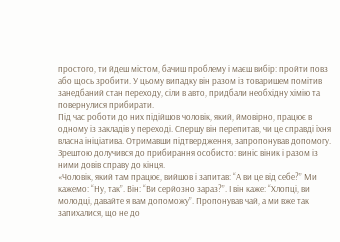простого, ти йдеш містом, бачиш проблему і маєш вибір: пройти повз або щось зробити. У цьому випадку він разом із товаришем помітив занедбаний стан переходу, сіли в авто, придбали необхідну хімію та повернулися прибирати.
Під час роботи до них підійшов чоловік, який, ймовірно, працює в одному із закладів у переході. Спершу він перепитав, чи це справді їхня власна ініціатива. Отримавши підтвердження, запропонував допомогу. Зрештою долучився до прибирання особисто: виніс віник і разом із ними довів справу до кінця.
«Чоловік, який там працює, вийшов і запитав: “А ви це від себе?” Ми кажемо: “Ну, так”. Він: “Ви серйозно зараз?”. І він каже: “Хлопці, ви молодці, давайте я вам допоможу”. Пропонував чай, а ми вже так запихалися, що не до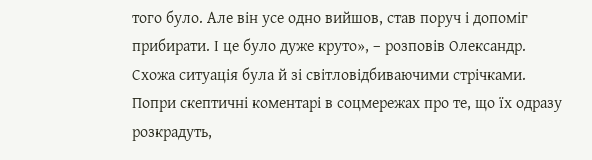того було. Але він усе одно вийшов, став поруч і допоміг прибирати. І це було дуже круто», – розповів Олександр.
Схожа ситуація була й зі світловідбиваючими стрічками. Попри скептичні коментарі в соцмережах про те, що їх одразу розкрадуть,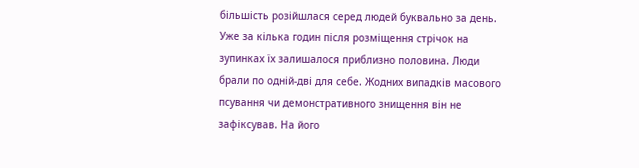більшість розійшлася серед людей буквально за день. Уже за кілька годин після розміщення стрічок на зупинках їх залишалося приблизно половина. Люди брали по одній-дві для себе. Жодних випадків масового псування чи демонстративного знищення він не зафіксував. На його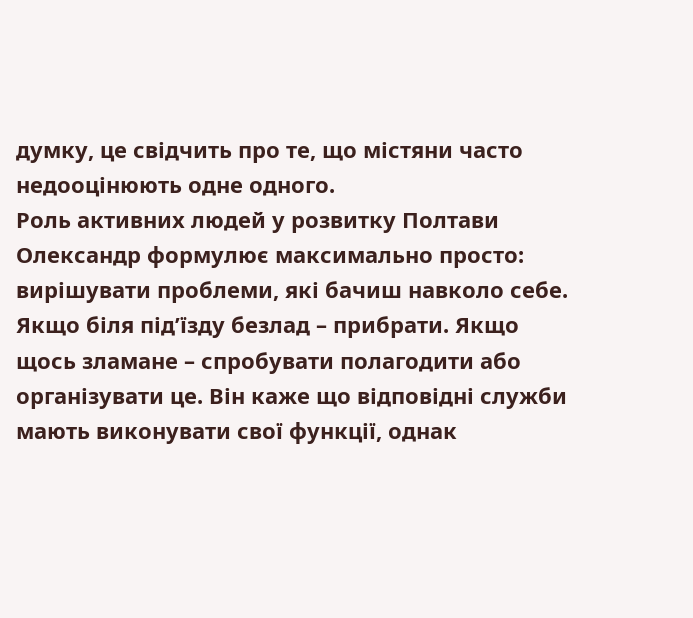думку, це свідчить про те, що містяни часто недооцінюють одне одного.
Роль активних людей у розвитку Полтави Олександр формулює максимально просто: вирішувати проблеми, які бачиш навколо себе. Якщо біля під’їзду безлад – прибрати. Якщо щось зламане – спробувати полагодити або організувати це. Він каже що відповідні служби мають виконувати свої функції, однак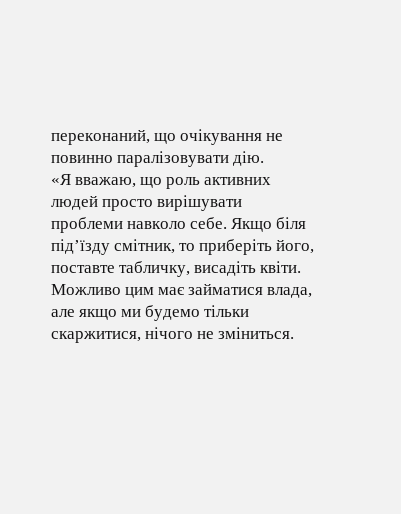переконаний, що очікування не повинно паралізовувати дію.
«Я вважаю, що роль активних людей просто вирішувати проблеми навколо себе. Якщо біля під’їзду смітник, то приберіть його, поставте табличку, висадіть квіти. Можливо цим має займатися влада, але якщо ми будемо тільки скаржитися, нічого не зміниться.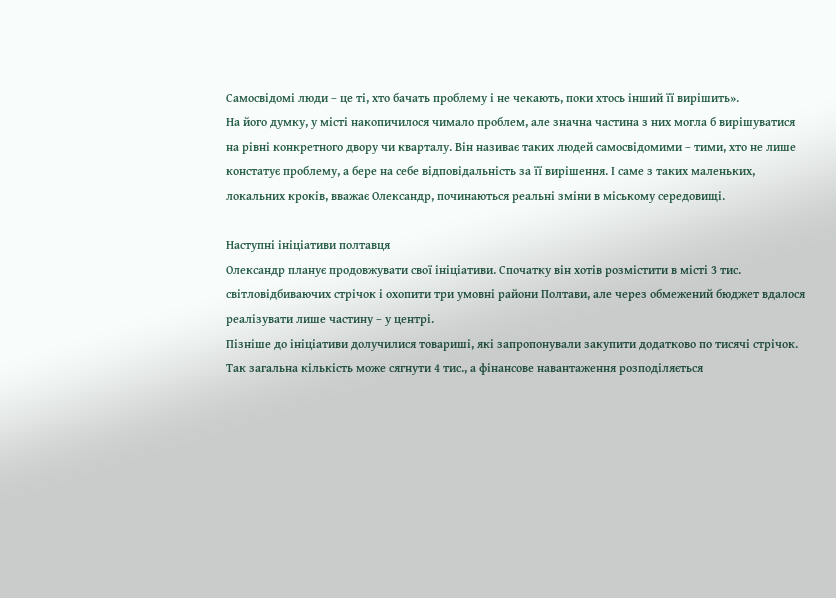Самосвідомі люди – це ті, хто бачать проблему і не чекають, поки хтось інший її вирішить».
На його думку, у місті накопичилося чимало проблем, але значна частина з них могла б вирішуватися на рівні конкретного двору чи кварталу. Він називає таких людей самосвідомими – тими, хто не лише констатує проблему, а бере на себе відповідальність за її вирішення. І саме з таких маленьких, локальних кроків, вважає Олександр, починаються реальні зміни в міському середовищі.

Наступні ініціативи полтавця
Олександр планує продовжувати свої ініціативи. Спочатку він хотів розмістити в місті 3 тис. світловідбиваючих стрічок і охопити три умовні райони Полтави, але через обмежений бюджет вдалося реалізувати лише частину – у центрі.
Пізніше до ініціативи долучилися товариші, які запропонували закупити додатково по тисячі стрічок. Так загальна кількість може сягнути 4 тис., а фінансове навантаження розподіляється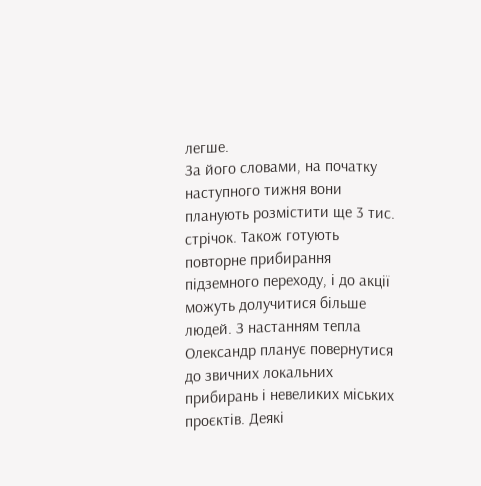легше.
За його словами, на початку наступного тижня вони планують розмістити ще 3 тис. стрічок. Також готують повторне прибирання підземного переходу, і до акції можуть долучитися більше людей. З настанням тепла Олександр планує повернутися до звичних локальних прибирань і невеликих міських проєктів. Деякі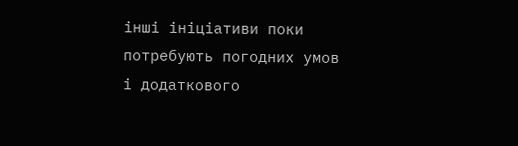інші ініціативи поки потребують погодних умов і додаткового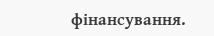фінансування.